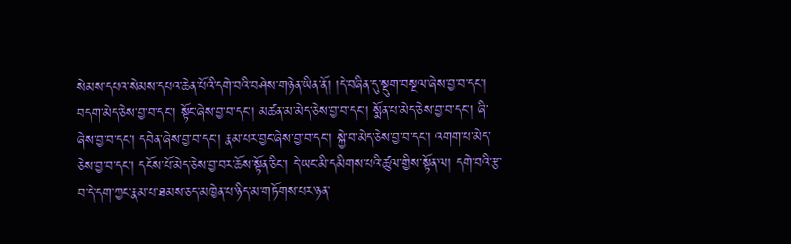སེམས་དཔའ་སེམས་དཔའ་ཆེན་པོའི་དགེ་བའི་བཤེས་གཉེན་ཡིན་ནོ། །དེ་བཞིན་དུ་སྡུག་བསྔལ་ཞེས་བྱ་བ་དང་། བདག་མེད་ཅེས་བྱ་བ་དང་། སྟོང་ཞེས་བྱ་བ་དང་། མཚན་མ་མེད་ཅེས་བྱ་བ་དང་། སྨོན་པ་མེད་ཅེས་བྱ་བ་དང་། ཞི་ཞེས་བྱ་བ་དང་། དབེན་ཞེས་བྱ་བ་དང་། རྣམ་པར་བྱང་ཞེས་བྱ་བ་དང་། སྐྱེ་བ་མེད་ཅེས་བྱ་བ་དང་། འགག་པ་མེད་ཅེས་བྱ་བ་དང་། དངོས་པོ་མེད་ཅེས་བྱ་བར་ཆོས་སྟོན་ཅིང་། དེ་ཡང་མི་དམིགས་པའི་ཚུལ་གྱིས་སྟོན་ལ། དགེ་བའི་རྩ་བ་དེ་དག་ཀྱང་རྣམ་པ་ཐམས་ཅད་མཁྱེན་པ་ཉིད་མ་གཏོགས་པར་ཉན་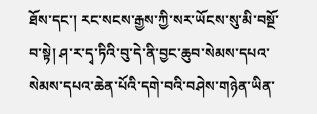ཐོས་དང་། རང་སངས་རྒྱས་ཀྱི་སར་ཡོངས་སུ་མི་བསྔོ་བ་སྟེ། ཤ་ར་དྭ་ཏིའི་བུ་དེ་ནི་བྱང་ཆུབ་སེམས་དཔའ་སེམས་དཔའ་ཆེན་པོའི་དགེ་བའི་བཤེས་གཉེན་ཡིན་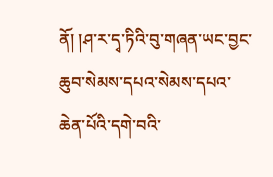ནོ། །ཤ་ར་དྭ་ཏིའི་བུ་གཞན་ཡང་བྱང་ཆུབ་སེམས་དཔའ་སེམས་དཔའ་ཆེན་པོའི་དགེ་བའི་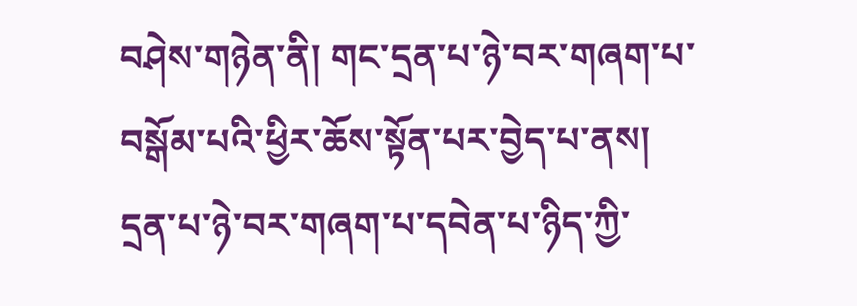བཤེས་གཉེན་ནི། གང་དྲན་པ་ཉེ་བར་གཞག་པ་བསྒོམ་པའི་ཕྱིར་ཆོས་སྟོན་པར་བྱེད་པ་ནས། དྲན་པ་ཉེ་བར་གཞག་པ་དབེན་པ་ཉིད་ཀྱི་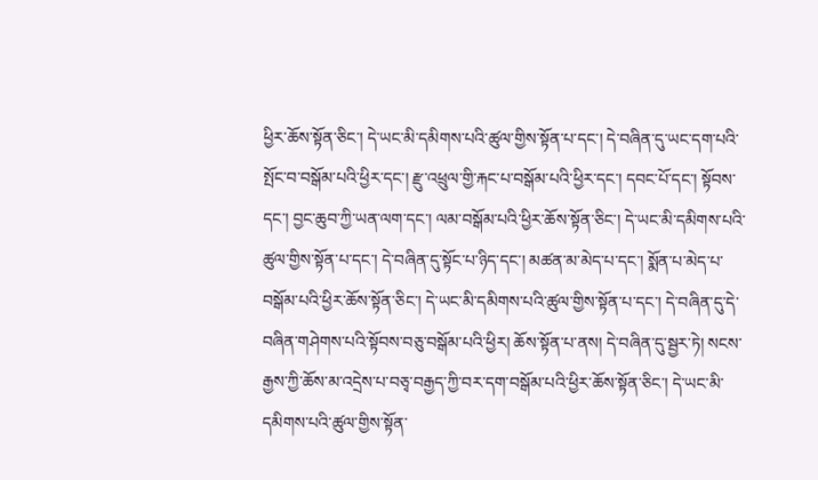ཕྱིར་ཆོས་སྟོན་ཅིང་། དེ་ཡང་མི་དམིགས་པའི་ཚུལ་གྱིས་སྟོན་པ་དང་། དེ་བཞིན་དུ་ཡང་དག་པའི་སྤོང་བ་བསྒོམ་པའི་ཕྱིར་དང་། རྫུ་འཕྲུལ་གྱི་རྐང་པ་བསྒོམ་པའི་ཕྱིར་དང་། དབང་པོ་དང་། སྟོབས་དང་། བྱང་ཆུབ་ཀྱི་ཡན་ལག་དང་། ལམ་བསྒོམ་པའི་ཕྱིར་ཆོས་སྟོན་ཅིང་། དེ་ཡང་མི་དམིགས་པའི་ཚུལ་གྱིས་སྟོན་པ་དང་། དེ་བཞིན་དུ་སྟོང་པ་ཉིད་དང་། མཚན་མ་མེད་པ་དང་། སྨོན་པ་མེད་པ་བསྒོམ་པའི་ཕྱིར་ཆོས་སྟོན་ཅིང་། དེ་ཡང་མི་དམིགས་པའི་ཚུལ་གྱིས་སྟོན་པ་དང་། དེ་བཞིན་དུ་དེ་བཞིན་གཤེགས་པའི་སྟོབས་བཅུ་བསྒོམ་པའི་ཕྱིར། ཆོས་སྟོན་པ་ནས། དེ་བཞིན་དུ་སྦྱར་ཏེ། སངས་རྒྱས་ཀྱི་ཆོས་མ་འདྲེས་པ་བཅྭ་བརྒྱད་ཀྱི་བར་དག་བསྒོམ་པའི་ཕྱིར་ཆོས་སྟོན་ཅིང་། དེ་ཡང་མི་དམིགས་པའི་ཚུལ་གྱིས་སྟོན་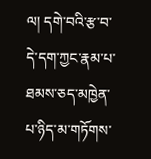ལ། དགེ་བའི་རྩ་བ་དེ་དག་ཀྱང་རྣམ་པ་ཐམས་ཅད་མཁྱེན་པ་ཉིད་མ་གཏོགས་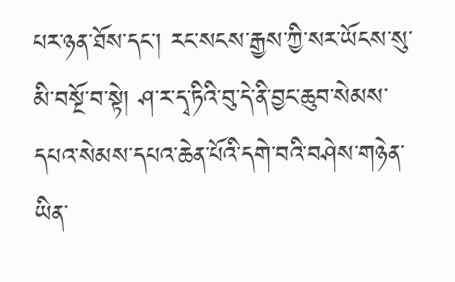པར་ཉན་ཐོས་དང་། རང་སངས་རྒྱས་ཀྱི་སར་ཡོངས་སུ་མི་བསྔོ་བ་སྟེ། ཤ་ར་དྭ་ཏིའི་བུ་དེ་ནི་བྱང་ཆུབ་སེམས་དཔའ་སེམས་དཔའ་ཆེན་པོའི་དགེ་བའི་བཤེས་གཉེན་ཡིན་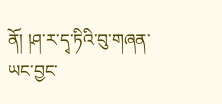ནོ། །ཤ་ར་དྭ་ཏིའི་བུ་གཞན་ཡང་བྱང་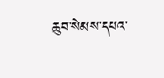ཆུབ་སེམས་དཔའ་